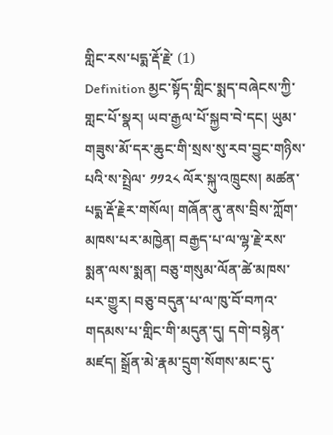གླིང་རས་པདྨ་རྡོ་རྗེ་ (1)
Definition མྱང་སྟོད་གླིང་སྨད་བཞེངས་ཀྱི་གླང་པོ་སྣར། ཡབ་རྒྱལ་པོ་སྐྱབ་བེ་དང། ཡུམ་གཟུས་མོ་དར་ཆུང་གི་སྲས་སུ་རབ་བྱུང་གཉིས་པའི་ས་སྤྲེལ་ ༡༡༢༨ ལོར་སྐུ་འཁྲུངས། མཚན་པདྨ་རྡོ་རྗེར་གསོལ། གཞོན་ནུ་ནས་བྲིས་ཀློག་མཁས་པར་མཁྱེན། བརྒྱད་པ་ལ་ལྷ་རྗེ་རས་སྨན་ལས་སྨན། བཅུ་གསུམ་ལོན་ཚེ་མཁས་པར་གྱུར། བཅུ་བདུན་པ་ལ་ཁུ་བོ་བཀའ་གདམས་པ་གླིང་གི་མདུན་དུ། དགེ་བསྙེན་མཛད། སྒྲོན་མེ་རྣམ་དྲུག་སོགས་མང་དུ་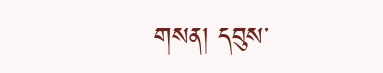གསན། དབུས་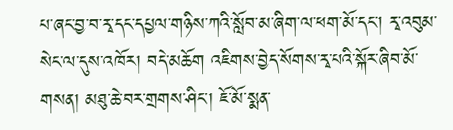པ་ཞང་བྱ་བ་རྭ་དང་དཔྱལ་གཉིས་ཀའི་སློབ་མ་ཞིག་ལ་ཕག་མོ་དང་། རྭ་འབུམ་སེང་ལ་དུས་འཁོར། བདེ་མཆོག འཇིགས་བྱེད་སོགས་རྭ་པའི་སྐོར་ཞིབ་མོ་གསན། མཐུ་ཆེ་བར་གྲགས་ཤིང་། ཇོ་མོ་སྨན་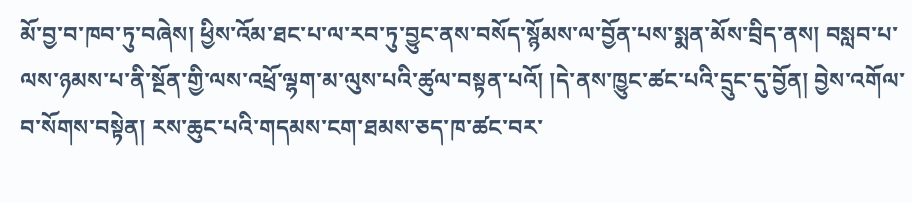མོ་བྱ་བ་ཁབ་ཏུ་བཞེས། ཕྱིས་འོམ་ཐང་པ་ལ་རབ་ཏུ་བྱུང་ནས་བསོད་སྙོམས་ལ་བྱོན་པས་སྨན་མོས་བྲིད་ནས། བསླབ་པ་ལས་ཉམས་པ་ནི་སྔོན་གྱི་ལས་འཕྲོ་ལྷག་མ་ལུས་པའི་ཚུལ་བསྟན་པའོ། །དེ་ནས་ཁྱུང་ཚང་པའི་དྲུང་དུ་བྱོན། བྱེས་འགོལ་བ་སོགས་བསྟེན། རས་ཆུང་པའི་གདམས་ངག་ཐམས་ཅད་ཁ་ཚང་བར་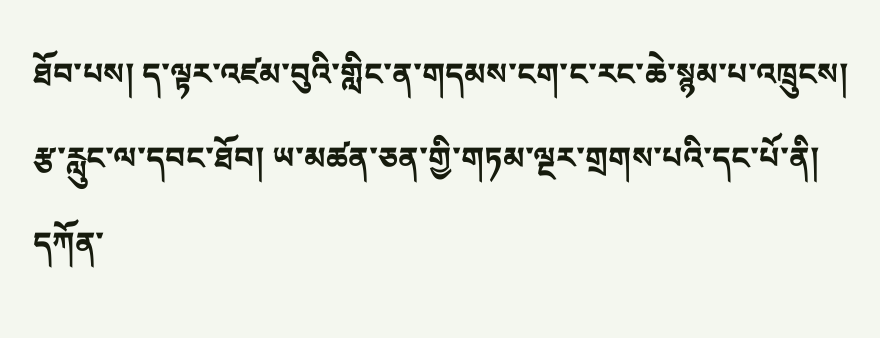ཐོབ་པས། ད་ལྟར་འཛམ་བུའི་གླིང་ན་གདམས་ངག་ང་རང་ཆེ་སྙམ་པ་འཁྲུངས། རྩ་རླུང་ལ་དབང་ཐོབ། ཡ་མཚན་ཅན་གྱི་གཏམ་ལྔར་གྲགས་པའི་དང་པོ་ནི། དཀོན་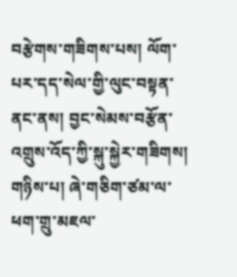བརྩེགས་གཟིགས་པས། ལོག་པར་དད་སེལ་གྱི་ལུང་བསྟན་ནང་ནས། བྱང་སེམས་བརྩོན་འགྲུས་འོད་ཀྱི་སྐུ་སྐྱེར་གཟིགས། གཉིས་པ། ཞེ་གཅིག་ཙམ་ལ་ཕག་གྲུ་མཇལ་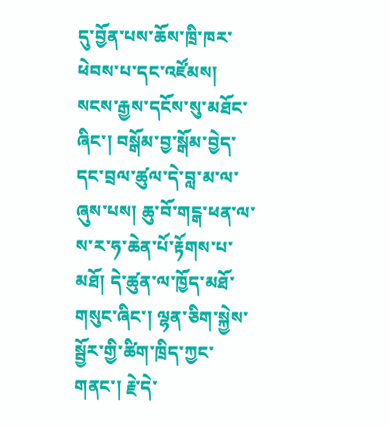དུ་བྱོན་པས་ཆོས་ཁྲི་ཁར་ཕེབས་པ་དང་འཛོམས། སངས་རྒྱས་དངོས་སུ་མཐོང་ཞིང་། བསྒོམ་བྱ་སྒོམ་བྱེད་དང་བྲལ་ཚུལ་དེ་བླ་མ་ལ་ཞུས་པས། ཆུ་བོ་གངྒ་ཕན་ལ་ས་ར་ཧ་ཆེན་པོ་རྟོགས་པ་མཐོ། དེ་ཚུན་ལ་ཁྱོད་མཐོ་གསུང་ཞིང་། ལྷན་ཅིག་སྐྱེས་སྦྱོར་གྱི་ཚིག་ཁྲིད་ཀྱང་གནང་། རྗེ་དེ་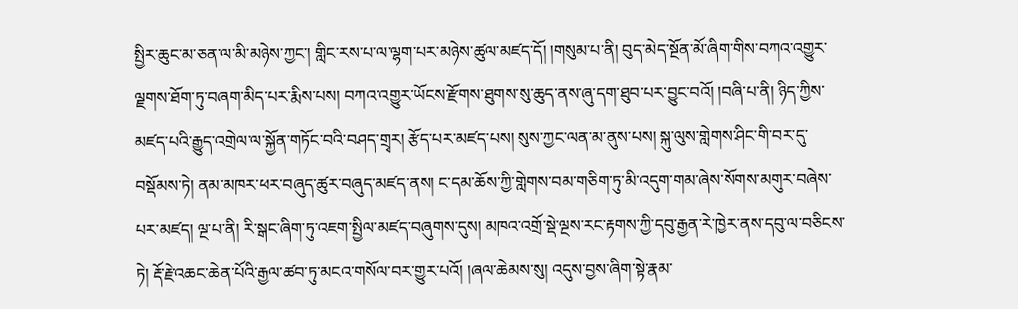སྤྱིར་ཆུང་མ་ཅན་ལ་མི་མཉེས་ཀྱང་། གླིང་རས་པ་ལ་ལྷག་པར་མཉེས་ཚུལ་མཛད་དོ། །གསུམ་པ་ནི། བུད་མེད་སྔོན་མོ་ཞིག་གིས་བཀའ་འགྱུར་ལྗགས་ཐོག་ཏུ་བཞག་མིད་པར་རྨིས་པས། བཀའ་འགྱུར་ཡོངས་རྫོགས་ཐུགས་སུ་ཆུད་ནས་ཞུ་དག་ཐུབ་པར་བྱུང་བའོ། །བཞི་པ་ནི། ཉིད་ཀྱིས་མཛད་པའི་རྒྱུད་འགྲེལ་ལ་སྐྱོན་གཏོང་བའི་བཤད་གྲྭར། རྩོད་པར་མཛད་པས། སུས་ཀྱང་ལན་མ་ནུས་པས། སྐུ་ལུས་གླེགས་ཤིང་གི་བར་དུ་བསྡོམས་ཏེ། ནམ་མཁར་ཕར་བཞུད་ཚུར་བཞུད་མཛད་ནས། ང་དམ་ཆོས་ཀྱི་གླེགས་བམ་གཅིག་ཏུ་མི་འདུག་གམ་ཞེས་སོགས་མགུར་བཞེས་པར་མཛད། ལྔ་པ་ནི། རི་སྒང་ཞིག་ཏུ་འཇག་སྤྱིལ་མཛད་བཞུགས་དུས། མཁའ་འགྲོ་སྡེ་ལྔས་རང་རྟགས་ཀྱི་དབུ་རྒྱན་རེ་ཁྱེར་ནས་དབུ་ལ་བཅིངས་ཏེ། རྡོ་རྗེ་འཆང་ཆེན་པོའི་རྒྱལ་ཚབ་ཏུ་མངའ་གསོལ་བར་གྱུར་པའོ། །ཞལ་ཆེམས་སུ། འདུས་བྱས་ཞིག་སྟེ་རྣམ་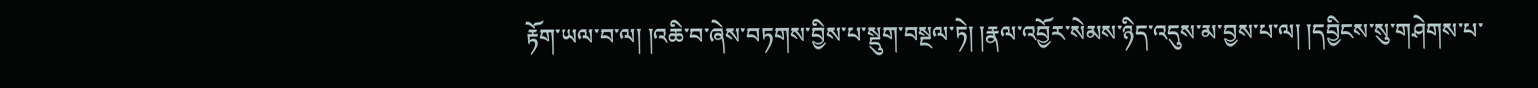རྟོག་ཡལ་བ་ལ། །འཆི་བ་ཞེས་བཏགས་བྱིས་པ་སྡུག་བསྔལ་ཏེ། །རྣལ་འབྱོར་སེམས་ཉིད་འདུས་མ་བྱས་པ་ལ། །དབྱིངས་སུ་གཤེགས་པ་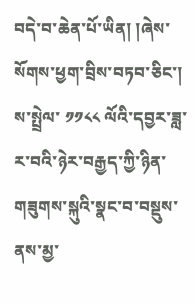བདེ་བ་ཆེན་པོ་ཡིན། །ཞེས་སོགས་ཕྱག་བྲིས་བཏབ་ཅིང་། ས་སྤྲེལ་ ༡༡༨༨ ལོའི་དབྱར་ཟླ་ར་བའི་ཉེར་བརྒྱད་ཀྱི་ཉིན་གཟུགས་སྐུའི་སྣང་བ་བསྡུས་ནས་མྱ་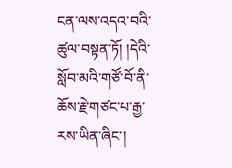ངན་ལས་འདའ་བའི་ཚུལ་བསྟན་ཏོ། །དེའི་སློབ་མའི་གཙོ་བོ་ནི་ཆོས་རྗེ་གཙང་པ་རྒྱ་རས་ཡིན་ཞིང་།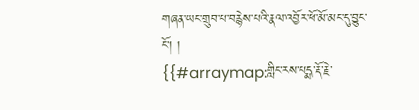གཞན་ཡང་གྲུབ་པ་བརྙེས་པའི་རྣལ་འབྱོར་ཕོ་མོ་མང་དུ་བྱུང་ངོ་། །
{{#arraymap:གླིང་རས་པདྨ་རྡོ་རྗེ་